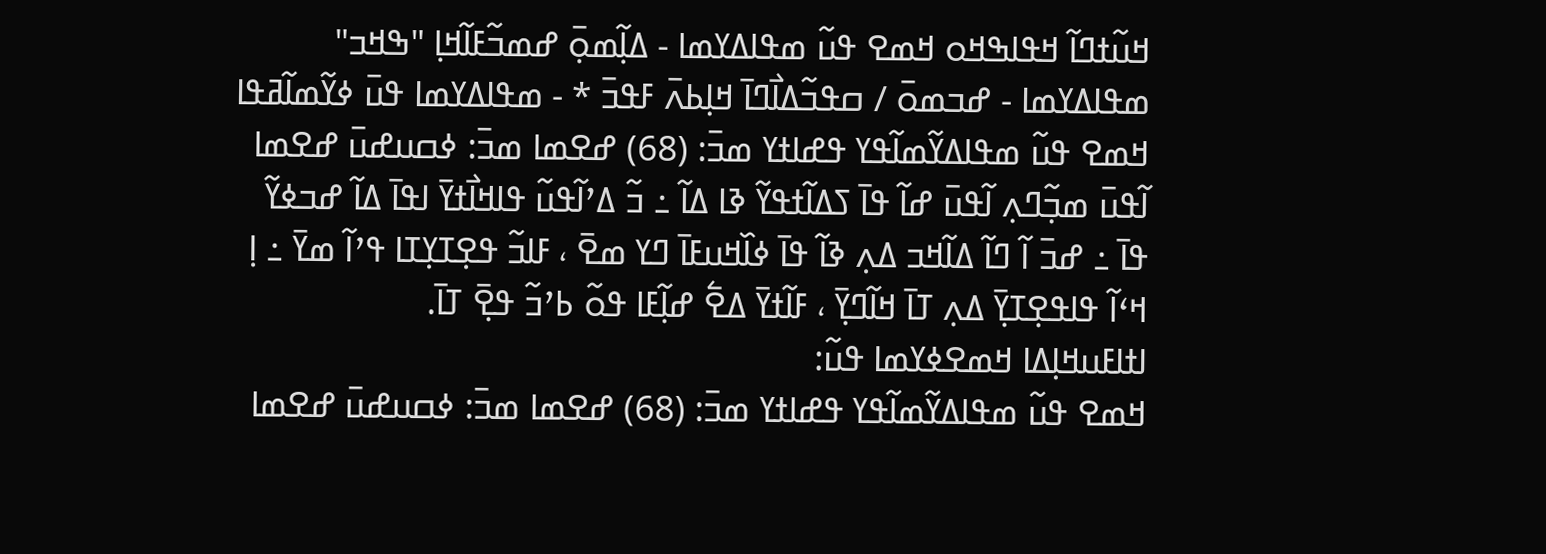ߞߎ߬ߙߣߊ߬ ߞߟߊߒߞߋ ߞߘߐ ߟߎ߬ ߘߟߊߡߌߘߊ - ߡߊ߲߬ߘߋ߲߫ ߝߘߏ߬ߓߊ߬ߞߊ߲ "ߒߞߏ" ߘߟߊߡߌߘߊ - ߝߏߘߋ߫ / ߛߟߏ߬ߡߊ߯ߣߊ߫ ߞߊ߲ߕߍ߫ ߓߟߏ߫ * - ߘߟߊߡߌߘߊ ߟߎ߫ ߦߌ߬ߘߊ߬ߥߟߊ
ߞߘߐ ߟߎ߬ ߘߟߊߡߌ߬ߘߊ߬ߟߌ ߟߝߊߙߌ ߘߏ߫: (68) ߝߐߘߊ ߘߏ߫: ߦߛߎߝߎ߫ ߝߐߘߊ
ߊ߬ߟߎ߫ ߘߏ߲߬ߣߍ߲ ߊ߬ߟߎ߫ ߝߊ߬ ߟߊ߫ ߖߡߊ߬ߙߟߌ߬ ߢߊ ߡߊ߬ ߸ ߏ߬ ߡߴߊ߬ߟߎ߬ ߟߊߞߊ߯ߙߌ߫ ߊߟߊ߫ ߡߊ߬ ߝߏߦߌ߬ ߟߊ߫ ߸ ߝߏ߫ ߊ߬ ߣߊ߬ ߡߊ߬ߞߏ ߡߍ߲ ߢߊ߬ ߟߊ߫ ߦߊ߰ߞߎߓߊ߫ ߣߌ ߘߐ߫ ، ߓߊߏ߬ ߟߐ߲ߠߌ߲ߠߊ ߟߴߊ߬ ߘߌ߫ ߸ ߊ߲ ߞߵߊ߬ ߟߊߟߐ߲ߠߌ߲߫ ߡߍ߲ ߠߊ߫ ߞߊ߬ߣߌ߲߫ ، ߓߊ߬ߙߌ߫ ߡߐ߱ ߝߊ߲߬ߓߊ ߟߋ߬ ߕߴߏ߬ ߟߐ߲߫ ߠߊ߫.
ߊߙߊߓߎߞߊ߲ߡߊ ߞߘߐߦߌߘߊ ߟߎ߬:
ߞߘߐ ߟߎ߬ ߘߟߊߡߌ߬ߘߊ߬ߟߌ ߟߝߊߙߌ ߘߏ߫: (68) ߝߐߘߊ ߘߏ߫: ߦߛߎߝߎ߫ ߝߐߘߊ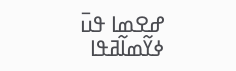ߝߐߘߊ ߟߎ߫ ߦߌ߬ߘߊ߬ߥߟߊ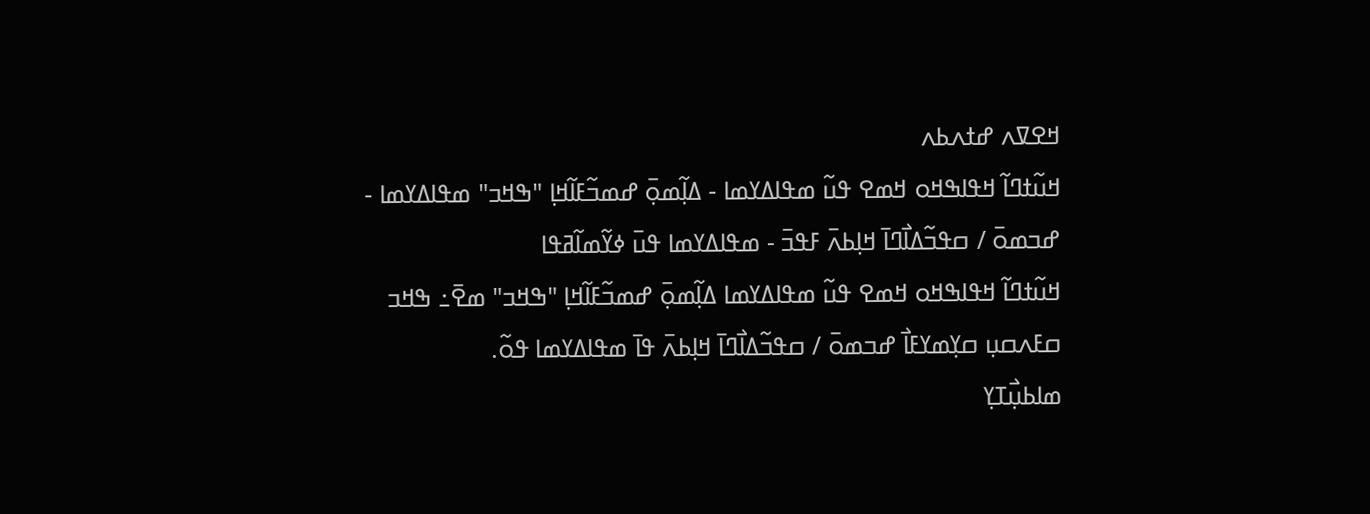ߞߐߜߍ ߝߙߍߕߍ
ߞߎ߬ߙߣߊ߬ ߞߟߊߒߞߋ ߞߘߐ ߟߎ߬ ߘߟߊߡߌߘߊ - ߡߊ߲߬ߘߋ߲߫ ߝߘߏ߬ߓߊ߬ߞߊ߲ "ߒߞߏ" ߘߟߊߡߌߘߊ - ߝߏߘߋ߫ / ߛߟߏ߬ߡߊ߯ߣߊ߫ ߞߊ߲ߕߍ߫ ߓߟߏ߫ - ߘߟߊߡߌߘߊ ߟߎ߫ ߦߌ߬ߘߊ߬ߥߟߊ
ߞߎ߬ߙߣߊ߬ ߞߟߊߒߞߋ ߞߘߐ ߟߎ߬ ߘߟߊߡߌߘߊ ߡߊ߲߬ߘߋ߲߫ ߝߘߏ߬ߓߊ߬ߞߊ߲ "ߒߞߏ" ߘߐ߫߸ ߒߞߏ ߛߓߍߛߎ߲ ߛߌ߲ߘߌߓߊ߯ ߝߏߘߋ߫ / ߛߟߏ߬ߡߊ߯ߣߊ߫ ߞߊ߲ߕߍ߫ ߟߊ߫ ߘߟߊߡߌߘߊ ߟߋ߬.
ߘߊߕߎ߲߯ߠߌ߲